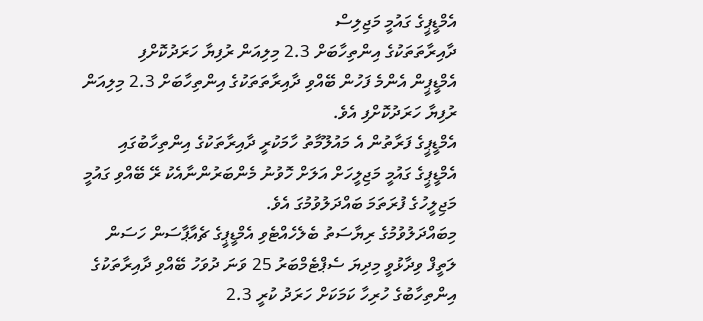އެމްޑީޕީގެ ގައުމީ މަޖިލިސް
ދާއިރާތަތަކުގެ އިންތިހާބަށް 2.3 މިލިއަން ރުފިޔާ ހަރަދުކޮށްފި
އެމްޑީޕީން އެންމެ ފަހުން ބޭއްވި ދާއިރާތަތަކުގެ އިންތިހާބަށް 2.3 މިލިއަން ރުފިޔާ ހަރަދުކޮށްފި އެވެ.
އެމްޑީޕީގެ ފަރާތުން އެ މައުލޫމާތު ހާމަކުރީ ދާއިރާތަކުގެ އިންތިހާބުގައި އެމްޑީޕީގެ ގައުމީ މަޖިލީހަށް އަލަށް ހޮވުނު މެންބަރުންނާއެކު ރޭ ބޭއްވި ގައުމީ މަޖިލީހުގެ ފުރަތަމަ ބައްދަލުވުމުގަ އެވެ.
މިބައްދަލުވުމުގެ ރިޔާސަތު ބެލެހެއްޓެވި އެމްޑީޕީގެ ޗެއާޕާސަން ހަސަން ލަތީފް ވިދާޅުވީ މިދިޔަ ސެޕްޓެމްބަރު 25 ވަނަ ދުވަހު ބޭއްވި ދާއިރާތަކުގެ އިންތިހާބުގެ ހުރިހާ ކަމަކަށް ހަރަދު ކުރީ 2.3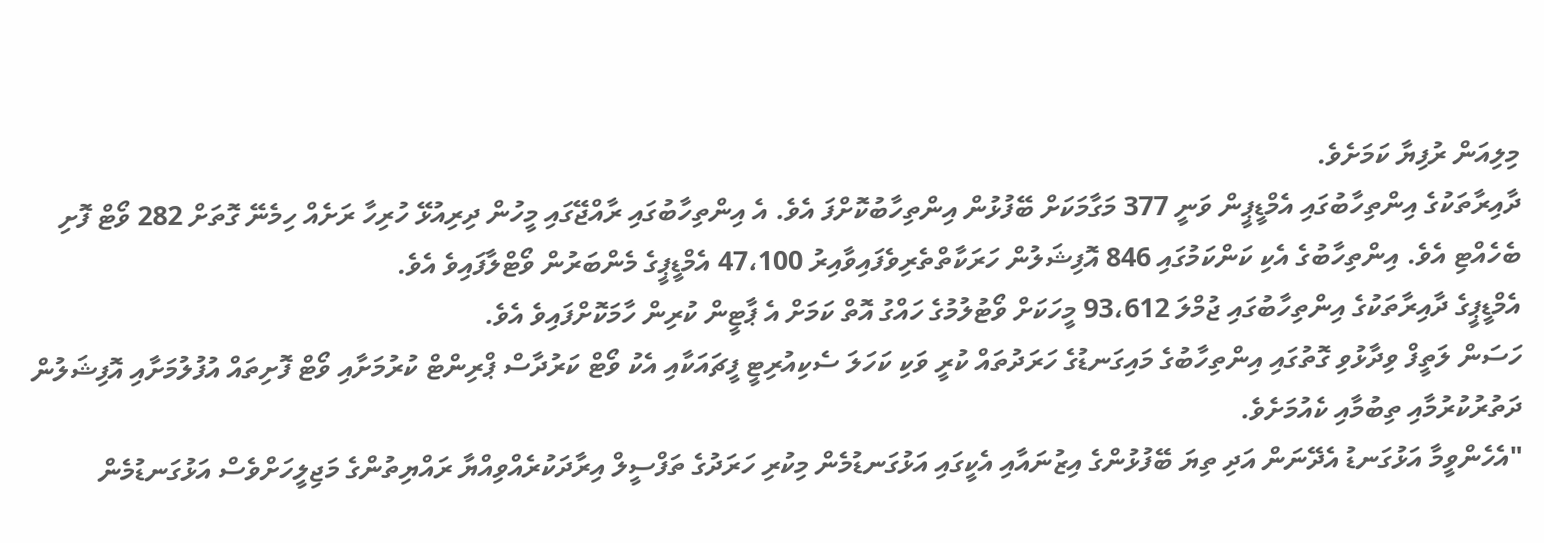މިލިއަން ރުފިޔާ ކަމަށެވެ.
ދާއިރާތަކުގެ އިންތިހާބުގައި އެމްޑީޕީން ވަނީ 377 މަގާމަކަށް ބޭފުޅުން އިންތިހާބުކޮށްފަ އެވެ. އެ އިންތިހާބުގައި ރާއްޖޭގައި މީހުން ދިރިއުޅޭ ހުރިހާ ރަށެއް ހިމެނޭ ގޮތަށް 282 ވޯޓް ފޮށި ބެހެއްޓި އެވެ. އިންތިހާބުގެ އެކި ކަންކަމުގައި 846 އޮފިޝަލުން ހަރަކާތްތެރިވެފައިވާއިރު 47،100 އެމްޑީޕީގެ މެންބަރުން ވޯޓްލާފައިވެ އެވެ.
އެމްޑީޕީގެ ދާއިރާތަކުގެ އިންތިހާބުގައި ޖުމްލަ 93،612 މީހަކަށް ވޯޓުލުމުގެ ހައްގު އޮތް ކަމަށް އެ ޕާޓީން ކުރިން ހާމަކޮށްފައިވެ އެވެ.
ހަސަން ލަތީފް ވިދާޅުވި ގޮތުގައި އިންތިހާބުގެ މައިގަނޑުގެ ހަރަދުތައް ކުރީ ވަކި ކަހަލަ ސެކިއުރިޓީ ފީޗައަކާއި އެކު ވޯޓް ކަރުދާސް ޕްރިންޓް ކުރުމަށާއި ވޯޓް ފޮށިތައް އުފުލުމަށާއި އޮފިޝަލުން ދަތުރުކުރުމާއި ތިބުމާއި ކެއުމަށެވެ.
"އެހެންވީމާ އަޅުގަނޑު އެދޭނަން އަދި ތިޔަ ބޭފުޅުންގެ އިޒުނައާއި އެކީގައި އަޅުގަނޑުމެން މިކުރި ހަރަދުގެ ތަފްސީލް އިރާދަކުރެއްވިއްޔާ ރައްޔިތުންގެ މަޖިލީހަށްވެސް އަޅުގަނޑުމެން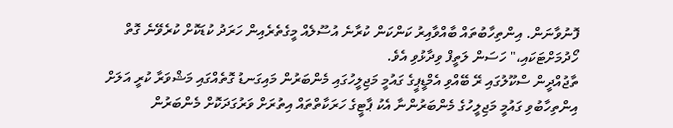ފޮނުވާނަން. އިންތިހާބުތައް ބާއްވާއިރު ކަންކަން ކުރާނެ އުސޫލެއް މީގެތެރެއިން ހަރަދު ކުޑަކޮށް ކުރެވޭނެ ގޮތް ހޯދުމަށްޓަކައި،" ހަސަން ލަތީފް ވިދާޅުވި އެވެ.
ތާޖުއްދީން ސްކޫލުގައި ރޭ ބޭއްވި އެމްޑީޕީގެ ގައުމީ މަޖިލީހުގައި މެންބަރުން މައިގަނޑު ގޮތެއްގައި މަޝްވަރާ ކުރީ އަލަށް އިންތިހާބުވި ގައުމީ މަޖިލީހުގެ މެންބަރުންނާ އެކު ޕާޓީގެ ހަރަކާތްތައް އިތުރަށް ވަރުގަދަކޮށް މެންބަރުން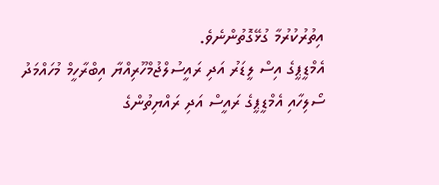އިތުރުކުރުމާ ގުޅޭގޮތުންނެވެ.
އެމްޑީޕީގެ އިސް ލީޑަރު އަދި ރައީސުލްޖުމްހޫރިއްޔާ އިބްރާހީމް މުހައްމަދު ސޯލިހާއި އެމްޑީޕީގެ ރައީސް އަދި ރައްޔިތުންގެ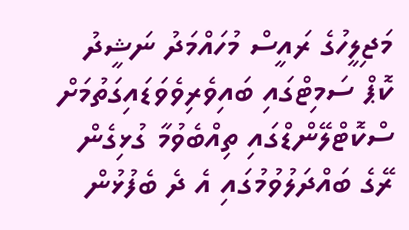މަޖިލީހުގެ ރައީސް މުހައްމަދު ނަޝީދު ކޮޕް ސަމިޓްގައި ބައިވެރިވެވަޑައިގަތުމަށް ސްކޮޓްލޭންޑްގައި ތިއްބެވުމާ ގުޅިގެން ރޭގެ ބައްދަލުވުމުގައި އެ ދެ ބެފުޅުން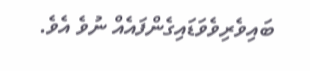ބައިވެރިވެވަޑައިގެންފައެއް ނުވެ އެވެ.